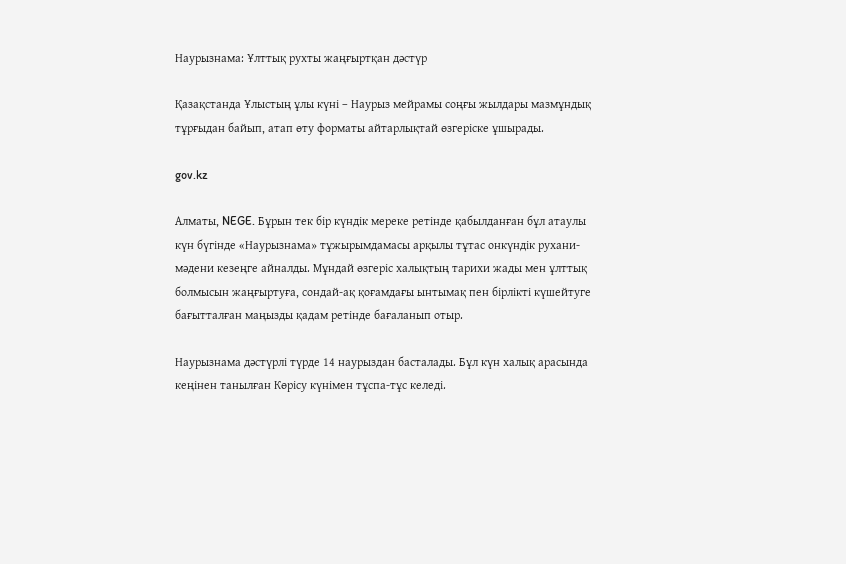Наурызнама: Ұлттық рухты жаңғыртқан дәстүр

Қазақстанда Ұлыстың ұлы күні – Наурыз мейрамы соңғы жылдары мазмұндық тұрғыдан байып, атап өту форматы айтарлықтай өзгеріске ұшырады.

gov.kz

Алматы, NEGE. Бұрын тек бір күндік мереке ретінде қабылданған бұл атаулы күн бүгінде «Наурызнама» тұжырымдамасы арқылы тұтас онкүндік рухани-мәдени кезеңге айналды. Мұндай өзгеріс халықтың тарихи жады мен ұлттық болмысын жаңғыртуға, сондай-ақ қоғамдағы ынтымақ пен бірлікті күшейтуге бағытталған маңызды қадам ретінде бағаланып отыр.

Наурызнама дәстүрлі түрде 14 наурыздан басталады. Бұл күн халық арасында кеңінен танылған Көрісу күнімен тұспа-тұс келеді.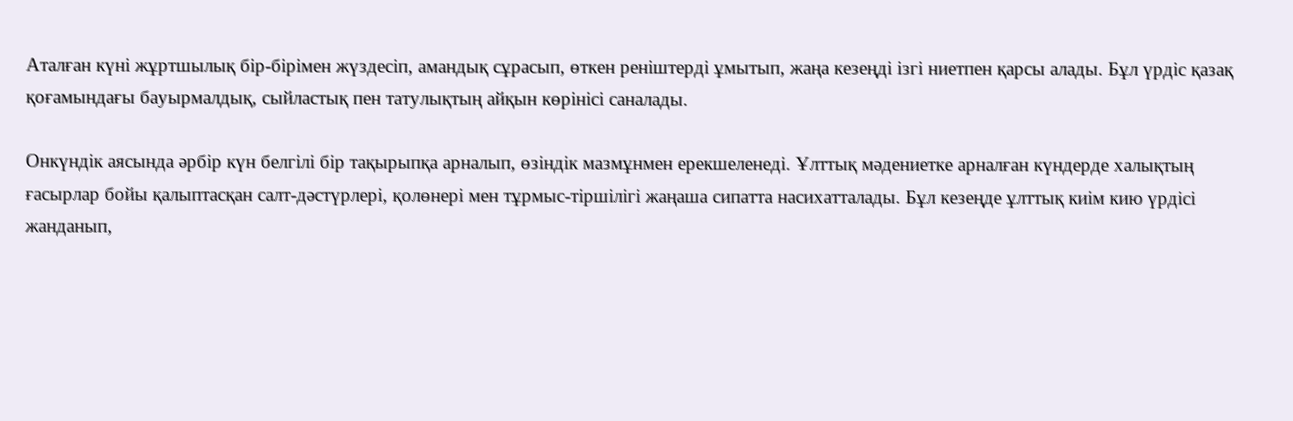Аталған күні жұртшылық бір-бірімен жүздесіп, амандық сұрасып, өткен реніштерді ұмытып, жаңа кезеңді ізгі ниетпен қарсы алады. Бұл үрдіс қазақ қоғамындағы бауырмалдық, сыйластық пен татулықтың айқын көрінісі саналады.

Онкүндік аясында әрбір күн белгілі бір тақырыпқа арналып, өзіндік мазмұнмен ерекшеленеді. Ұлттық мәдениетке арналған күндерде халықтың ғасырлар бойы қалыптасқан салт-дәстүрлері, қолөнері мен тұрмыс-тіршілігі жаңаша сипатта насихатталады. Бұл кезеңде ұлттық киім кию үрдісі жанданып,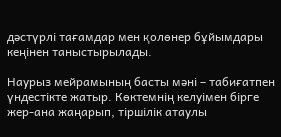дәстүрлі тағамдар мен қолөнер бұйымдары кеңінен таныстырылады.

Наурыз мейрамының басты мәні – табиғатпен үндестікте жатыр. Көктемнің келуімен бірге жер-ана жаңарып, тіршілік атаулы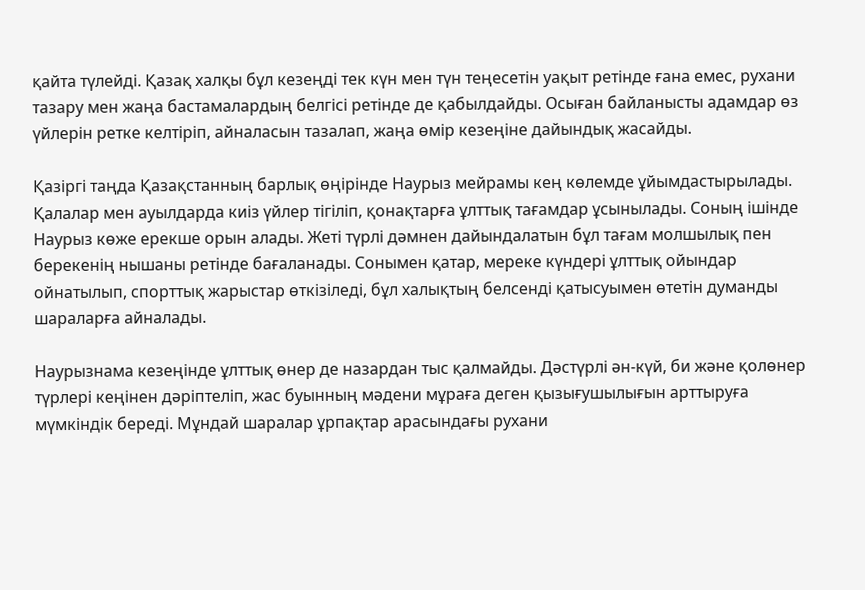қайта түлейді. Қазақ халқы бұл кезеңді тек күн мен түн теңесетін уақыт ретінде ғана емес, рухани тазару мен жаңа бастамалардың белгісі ретінде де қабылдайды. Осыған байланысты адамдар өз үйлерін ретке келтіріп, айналасын тазалап, жаңа өмір кезеңіне дайындық жасайды.

Қазіргі таңда Қазақстанның барлық өңірінде Наурыз мейрамы кең көлемде ұйымдастырылады. Қалалар мен ауылдарда киіз үйлер тігіліп, қонақтарға ұлттық тағамдар ұсынылады. Соның ішінде Наурыз көже ерекше орын алады. Жеті түрлі дәмнен дайындалатын бұл тағам молшылық пен берекенің нышаны ретінде бағаланады. Сонымен қатар, мереке күндері ұлттық ойындар ойнатылып, спорттық жарыстар өткізіледі, бұл халықтың белсенді қатысуымен өтетін думанды шараларға айналады.

Наурызнама кезеңінде ұлттық өнер де назардан тыс қалмайды. Дәстүрлі ән-күй, би және қолөнер түрлері кеңінен дәріптеліп, жас буынның мәдени мұраға деген қызығушылығын арттыруға мүмкіндік береді. Мұндай шаралар ұрпақтар арасындағы рухани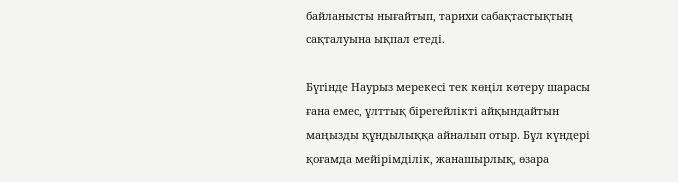байланысты нығайтып, тарихи сабақтастықтың сақталуына ықпал етеді.

Бүгінде Наурыз мерекесі тек көңіл көтеру шарасы ғана емес, ұлттық бірегейлікті айқындайтын маңызды құндылыққа айналып отыр. Бұл күндері қоғамда мейірімділік, жанашырлық, өзара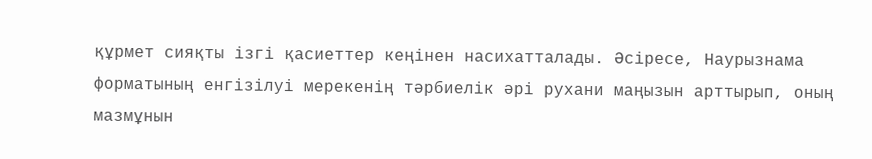құрмет сияқты ізгі қасиеттер кеңінен насихатталады. Әсіресе, Наурызнама форматының енгізілуі мерекенің тәрбиелік әрі рухани маңызын арттырып, оның мазмұнын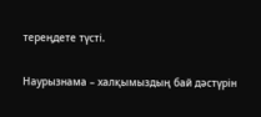тереңдете түсті.

Наурызнама – халқымыздың бай дәстүрін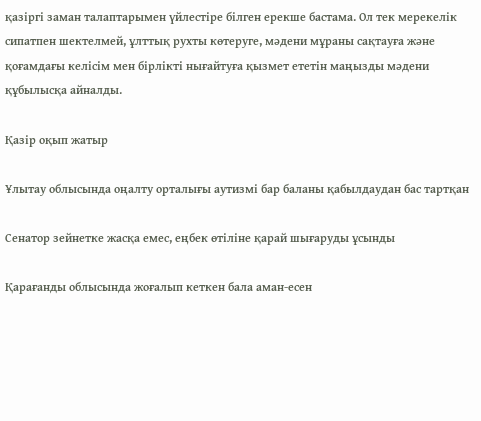қазіргі заман талаптарымен үйлестіре білген ерекше бастама. Ол тек мерекелік сипатпен шектелмей, ұлттық рухты көтеруге, мәдени мұраны сақтауға және қоғамдағы келісім мен бірлікті нығайтуға қызмет ететін маңызды мәдени құбылысқа айналды.

Қазір оқып жатыр

Ұлытау облысында оңалту орталығы аутизмі бар баланы қабылдаудан бас тартқан

Сенатор зейнетке жасқа емес, еңбек өтіліне қарай шығаруды ұсынды

Қарағанды облысында жоғалып кеткен бала аман-есен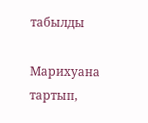табылды

Марихуана тартып,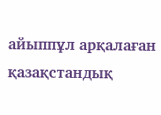айыппұл арқалаған қазақстандық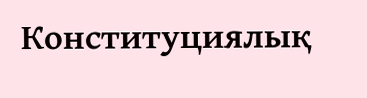Конституциялық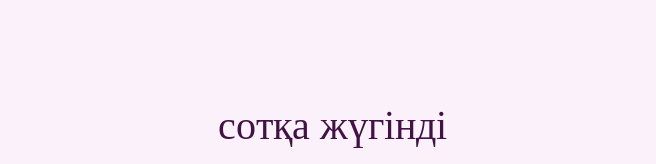сотқа жүгінді